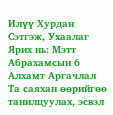Илүү Хурдан Сэтгэж, Ухаалаг Ярих нь: Мэтт Абрахамсын 6 Алхамт Аргачлал
Та саяхан өөрийгөө танилцуулах, эсвэл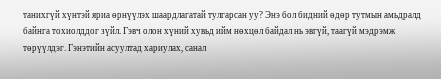танихгүй хүнтэй яриа өрнүүлэх шаардлагатай тулгарсан уу? Энэ бол бидний өдөр тутмын амьдралд байнга тохиолддог зүйл. Гэвч олон хүний хувьд ийм нөхцөл байдал нь эвгүй, таагүй мэдрэмж төрүүлдэг. Гэнэтийн асуултад хариулах, санал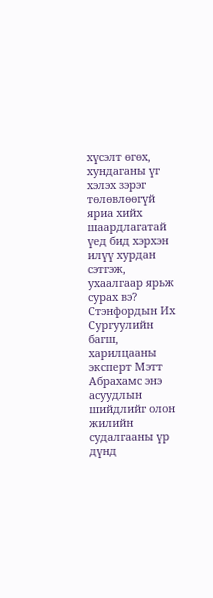хүсэлт өгөх, хундаганы үг хэлэх зэрэг төлөвлөөгүй яриа хийх шаардлагатай үед бид хэрхэн илүү хурдан сэтгэж, ухаалгаар ярьж сурах вэ?
Стэнфордын Их Сургуулийн багш, харилцааны эксперт Мэтт Абрахамс энэ асуудлын шийдлийг олон жилийн судалгааны үр дүнд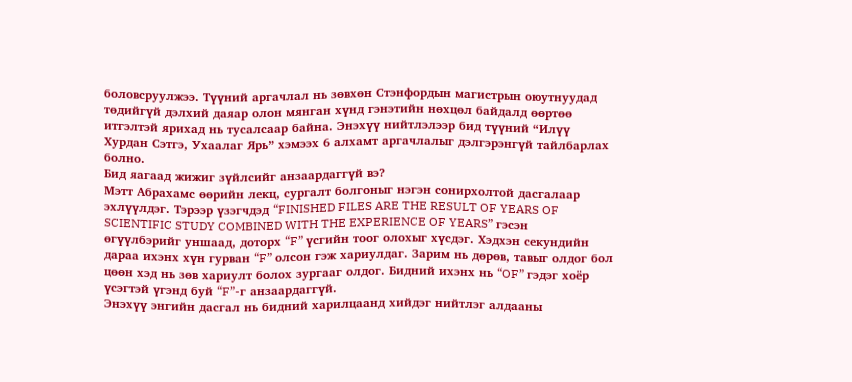боловсруулжээ. Түүний аргачлал нь зөвхөн Стэнфордын магистрын оюутнуудад төдийгүй дэлхий даяар олон мянган хүнд гэнэтийн нөхцөл байдалд өөртөө итгэлтэй ярихад нь тусалсаар байна. Энэхүү нийтлэлээр бид түүний “Илүү Хурдан Сэтгэ, Ухаалаг Ярь” хэмээх 6 алхамт аргачлалыг дэлгэрэнгүй тайлбарлах болно.
Бид яагаад жижиг зүйлсийг анзаардаггүй вэ?
Мэтт Абрахамс өөрийн лекц, сургалт болгоныг нэгэн сонирхолтой дасгалаар эхлүүлдэг. Тэрээр үзэгчдэд “FINISHED FILES ARE THE RESULT OF YEARS OF SCIENTIFIC STUDY COMBINED WITH THE EXPERIENCE OF YEARS” гэсэн өгүүлбэрийг уншаад, доторх “F” үсгийн тоог олохыг хүсдэг. Хэдхэн секундийн дараа ихэнх хүн гурван “F” олсон гэж хариулдаг. Зарим нь дөрөв, тавыг олдог бол цөөн хэд нь зөв хариулт болох зургааг олдог. Бидний ихэнх нь “OF” гэдэг хоёр үсэгтэй үгэнд буй “F”-г анзаардаггүй.
Энэхүү энгийн дасгал нь бидний харилцаанд хийдэг нийтлэг алдааны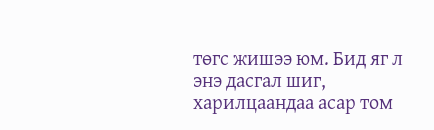төгс жишээ юм. Бид яг л энэ дасгал шиг, харилцаандаа асар том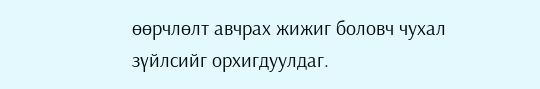өөрчлөлт авчрах жижиг боловч чухал зүйлсийг орхигдуулдаг.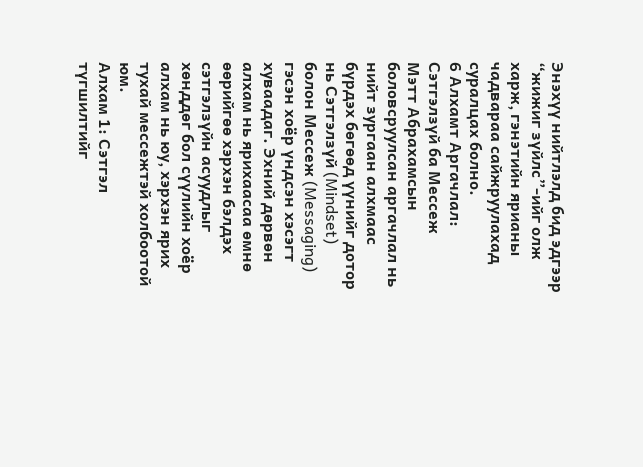Энэхүү нийтлэлд бид эдгээр “жижиг зүйлс”-ийг олж харж, гэнэтийн ярианы чадвараа сайжруулахад суралцах болно.
6 Алхамт Аргачлал: Сэтгэлзүй ба Мессеж
Мэтт Абрахамсын боловсруулсан аргачлал нь нийт зургаан алхмаас бүрдэх бөгөөд үүнийг дотор нь Сэтгэлзүй (Mindset) болон Мессеж (Messaging) гэсэн хоёр үндсэн хэсэгт хуваадаг. Эхний дөрвөн алхам нь ярихаасаа өмнө өөрийгөө хэрхэн бэлдэх сэтгэлзүйн асуудлыг хөнддөг бол сүүлийн хоёр алхам нь юу, хэрхэн ярих тухай мессежтэй холбоотой юм.
Алхам 1: Сэтгэл түгшилтийг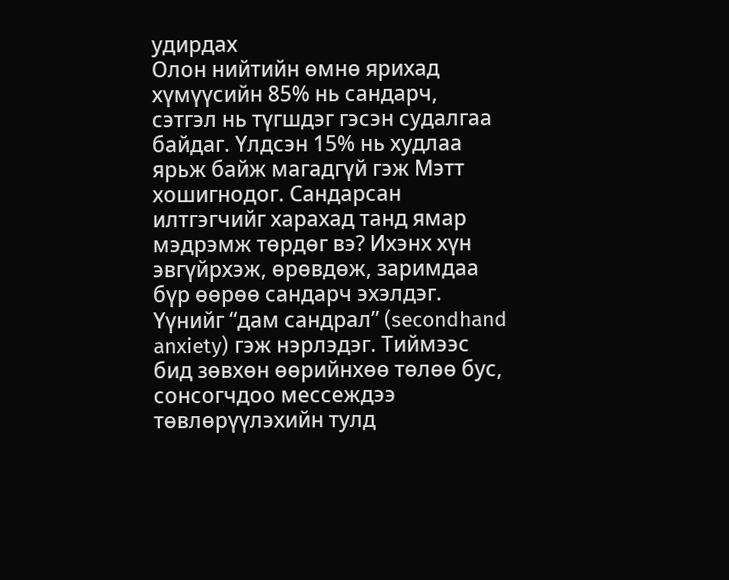удирдах
Олон нийтийн өмнө ярихад хүмүүсийн 85% нь сандарч, сэтгэл нь түгшдэг гэсэн судалгаа байдаг. Үлдсэн 15% нь худлаа ярьж байж магадгүй гэж Мэтт хошигнодог. Сандарсан илтгэгчийг харахад танд ямар мэдрэмж төрдөг вэ? Ихэнх хүн эвгүйрхэж, өрөвдөж, заримдаа бүр өөрөө сандарч эхэлдэг. Үүнийг “дам сандрал” (secondhand anxiety) гэж нэрлэдэг. Тиймээс бид зөвхөн өөрийнхөө төлөө бус, сонсогчдоо мессеждээ төвлөрүүлэхийн тулд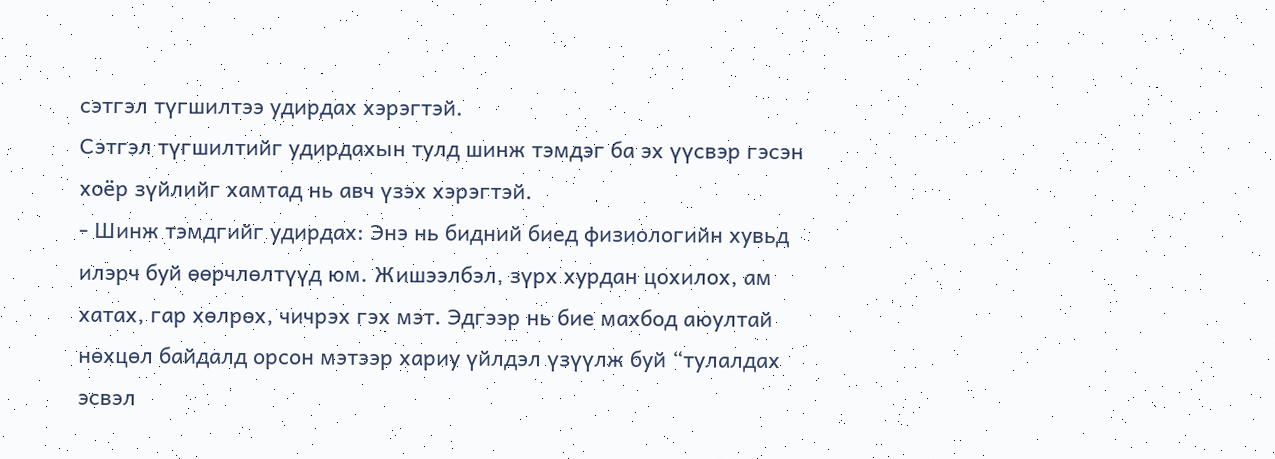сэтгэл түгшилтээ удирдах хэрэгтэй.
Сэтгэл түгшилтийг удирдахын тулд шинж тэмдэг ба эх үүсвэр гэсэн хоёр зүйлийг хамтад нь авч үзэх хэрэгтэй.
- Шинж тэмдгийг удирдах: Энэ нь бидний биед физиологийн хувьд илэрч буй өөрчлөлтүүд юм. Жишээлбэл, зүрх хурдан цохилох, ам хатах, гар хөлрөх, чичрэх гэх мэт. Эдгээр нь бие махбод аюултай нөхцөл байдалд орсон мэтээр хариу үйлдэл үзүүлж буй “тулалдах эсвэл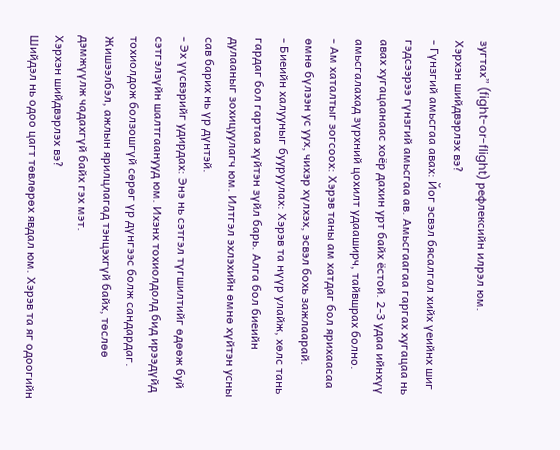зугтах” (fight-or-flight) рефлексийн илрэл юм.
Хэрхэн шийдвэрлэх вэ?
- Гүнзгий амьсгаа авах: Йог эсвэл бясалгал хийх үеийнх шиг гэдсээрээ гүнзгий амьсгаа ав. Амьсгаагаа гаргах хугацаа нь авах хугацаанаас хоёр дахин урт байх ёстой. 2-3 удаа ийнхүү амьсгалахад зүрхний цохилт удааширч, тайвшрах болно.
- Ам хаталтыг зогсоох: Хэрэв таны ам хатдаг бол ярихаасаа өмнө бүлээн ус уух, чихэр хүлхэх, эсвэл бохь зажлаарай.
- Биеийн халууныг бууруулах: Хэрэв та нүүр улайж, хөлс тань гардаг бол гартаа хүйтэн зүйл барь. Алга бол биеийн дулааныг зохицуулагч юм. Илтгэл эхлэхийн өмнө хүйтэн усны сав барих нь үр дүнтэй.
- Эх үүсвэрийг удирдах: Энэ нь сэтгэл түгшилтийг өдөөж буй сэтгэлзүйн шалтгаанууд юм. Ихэнх тохиолдолд бид ирээдүйд тохиолдож болзошгүй сөрөг үр дүнгээс болж сандардаг. Жишээлбэл, ажлын ярилцлагад тэнцэхгүй байх, төслөө дэмжүүлж чадахгүй байх гэх мэт.
Хэрхэн шийдвэрлэх вэ?
Шийдэл нь одоо цагт төвлөрөх явдал юм. Хэрэв та яг одоогийн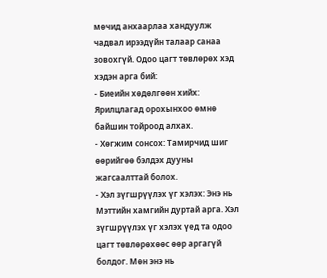мөчид анхаарлаа хандуулж чадвал ирээдүйн талаар санаа зовохгүй. Одоо цагт төвлөрөх хэд хэдэн арга бий:
- Биеийн хөдөлгөөн хийх: Ярилцлагад орохынхоо өмнө байшин тойроод алхах.
- Хөгжим сонсох: Тамирчид шиг өөрийгөө бэлдэх дууны жагсаалттай болох.
- Хэл зүгшрүүлэх үг хэлэх: Энэ нь Мэттийн хамгийн дуртай арга. Хэл зүгшрүүлэх үг хэлэх үед та одоо цагт төвлөрөхөөс өөр аргагүй болдог. Мөн энэ нь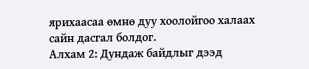ярихаасаа өмнө дуу хоолойгоо халаах сайн дасгал болдог.
Алхам 2: Дундаж байдлыг дээд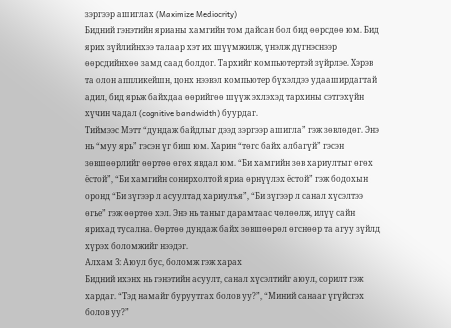зэргээр ашиглах (Maximize Mediocrity)
Бидний гэнэтийн ярианы хамгийн том дайсан бол бид өөрсдөө юм. Бид ярих зүйлийнхээ талаар хэт их шүүмжилж, үнэлж дүгнэснээр өөрсдийнхөө замд саад болдог. Тархийг компьютертэй зүйрлэе. Хэрэв та олон аппликейшн, цонх нээвэл компьютер бүхэлдээ удааширдагтай адил, бид ярьж байхдаа өөрийгөө шүүж эхлэхэд тархины сэтгэхүйн хүчин чадал (cognitive bandwidth) буурдаг.
Тиймээс Мэтт “дундаж байдлыг дээд зэргээр ашигла” гэж зөвлөдөг. Энэ нь “муу ярь” гэсэн үг биш юм. Харин “төгс байх албагүй” гэсэн зөвшөөрлийг өөртөө өгөх явдал юм. “Би хамгийн зөв хариултыг өгөх ёстой”, “Би хамгийн сонирхолтой яриа өрнүүлэх ёстой” гэж бодохын оронд “Би зүгээр л асуултад хариулъя”, “Би зүгээр л санал хүсэлтээ өгье” гэж өөртөө хэл. Энэ нь таныг дарамтаас чөлөөлж, илүү сайн ярихад тусална. Өөртөө дундаж байх зөвшөөрөл өгснөөр та агуу зүйлд хүрэх боломжийг нээдэг.
Алхам 3: Аюул бус, боломж гэж харах
Бидний ихэнх нь гэнэтийн асуулт, санал хүсэлтийг аюул, сорилт гэж хардаг. “Тэд намайг буруутгах болов уу?”, “Миний санааг үгүйсгэх болов уу?”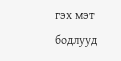гэх мэт бодлууд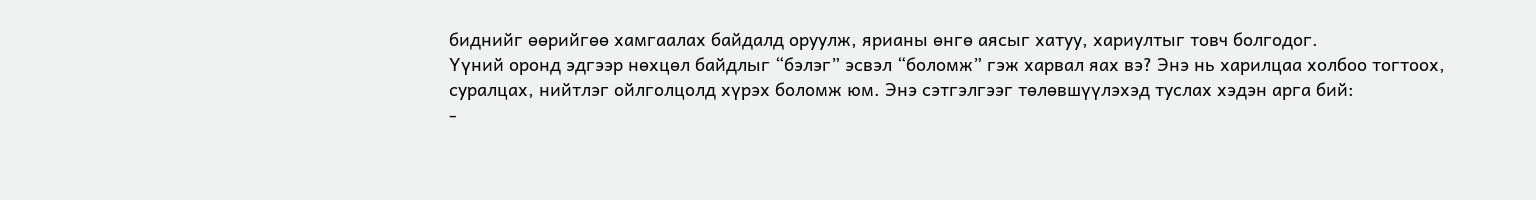биднийг өөрийгөө хамгаалах байдалд оруулж, ярианы өнгө аясыг хатуу, хариултыг товч болгодог.
Үүний оронд эдгээр нөхцөл байдлыг “бэлэг” эсвэл “боломж” гэж харвал яах вэ? Энэ нь харилцаа холбоо тогтоох, суралцах, нийтлэг ойлголцолд хүрэх боломж юм. Энэ сэтгэлгээг төлөвшүүлэхэд туслах хэдэн арга бий:
-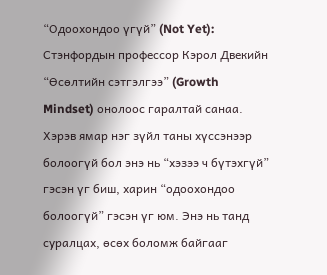“Одоохондоо үгүй” (Not Yet): Стэнфордын профессор Кэрол Двекийн “Өсөлтийн сэтгэлгээ” (Growth Mindset) онолоос гаралтай санаа. Хэрэв ямар нэг зүйл таны хүссэнээр болоогүй бол энэ нь “хэзээ ч бүтэхгүй” гэсэн үг биш, харин “одоохондоо болоогүй” гэсэн үг юм. Энэ нь танд суралцах, өсөх боломж байгааг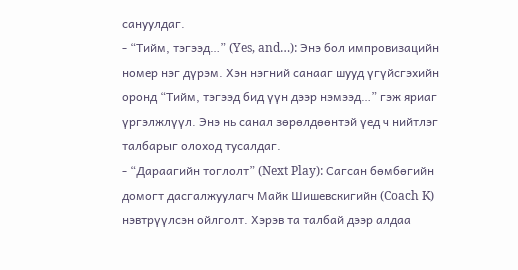сануулдаг.
- “Тийм, тэгээд…” (Yes, and…): Энэ бол импровизацийн номер нэг дүрэм. Хэн нэгний санааг шууд үгүйсгэхийн оронд “Тийм, тэгээд бид үүн дээр нэмээд…” гэж яриаг үргэлжлүүл. Энэ нь санал зөрөлдөөнтэй үед ч нийтлэг талбарыг олоход тусалдаг.
- “Дараагийн тоглолт” (Next Play): Сагсан бөмбөгийн домогт дасгалжуулагч Майк Шишевскигийн (Coach K) нэвтрүүлсэн ойлголт. Хэрэв та талбай дээр алдаа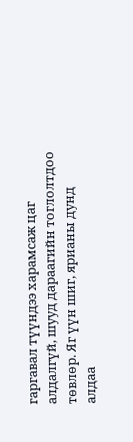гаргавал түүндээ харамсаж цаг алдалгүй, шууд дараагийн тоглолтдоо төвлөр. Яг үүн шиг, ярианы дунд алдаа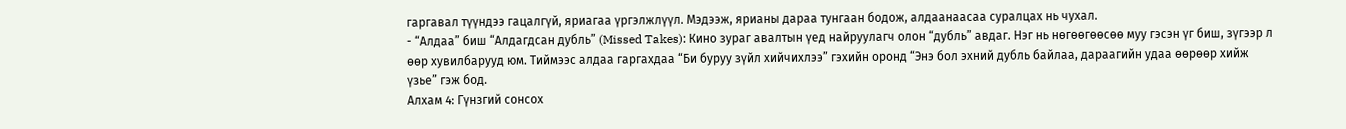гаргавал түүндээ гацалгүй, яриагаа үргэлжлүүл. Мэдээж, ярианы дараа тунгаан бодож, алдаанаасаа суралцах нь чухал.
- “Алдаа” биш “Алдагдсан дубль” (Missed Takes): Кино зураг авалтын үед найруулагч олон “дубль” авдаг. Нэг нь нөгөөгөөсөө муу гэсэн үг биш, зүгээр л өөр хувилбарууд юм. Тиймээс алдаа гаргахдаа “Би буруу зүйл хийчихлээ” гэхийн оронд “Энэ бол эхний дубль байлаа, дараагийн удаа өөрөөр хийж үзье” гэж бод.
Алхам 4: Гүнзгий сонсох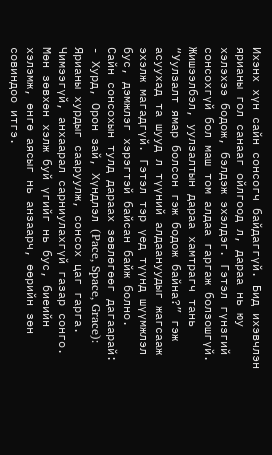Ихэнх хүн сайн сонсогч байдаггүй. Бид ихэвчлэн ярианы гол санааг ойлгоод л, дараа нь юу хэлэхээ бодож, бэлдэж эхэлдэг. Гэтэл гүнзгий сонсохгүй бол маш том алдаа гаргаж болзошгүй. Жишээлбэл, уулзалтын дараа хамтрагч тань “Уулзалт ямар болсон гэж бодож байна?” гэж асуухад та шууд л түүний алдаануудыг жагсааж эхэлж магадгүй. Гэтэл тэр үед түүнд шүүмжлэл бус, дэмжлэг хэрэгтэй байсан байж болно.
Сайн сонсохын тулд дараах зөвлөгөөг дагаарай:
- Хурд, Орон зай, Хүндлэл (Pace, Space, Grace): Ярианы хурдыг сааруулж, сонсох цаг гарга. Чимээгүй, анхаарал сарниулахгүй газар сонго. Мөн зөвхөн хэлж буй үгийг нь бус, биеийн хэлэмж, өнгө аясыг нь анзаарч, өөрийн зөн совиндоо итгэ.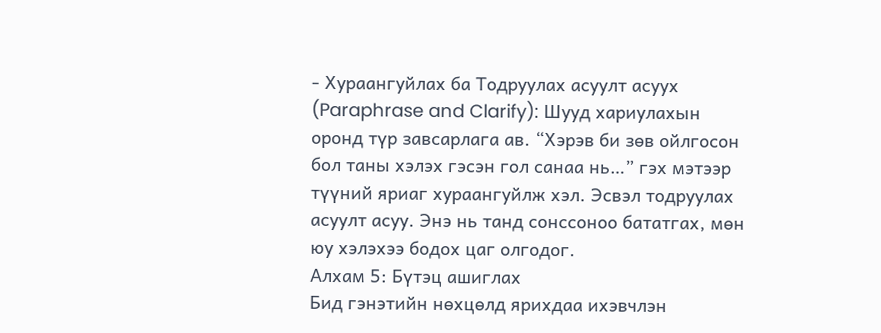- Хураангуйлах ба Тодруулах асуулт асуух (Paraphrase and Clarify): Шууд хариулахын оронд түр завсарлага ав. “Хэрэв би зөв ойлгосон бол таны хэлэх гэсэн гол санаа нь…” гэх мэтээр түүний яриаг хураангуйлж хэл. Эсвэл тодруулах асуулт асуу. Энэ нь танд сонссоноо бататгах, мөн юу хэлэхээ бодох цаг олгодог.
Алхам 5: Бүтэц ашиглах
Бид гэнэтийн нөхцөлд ярихдаа ихэвчлэн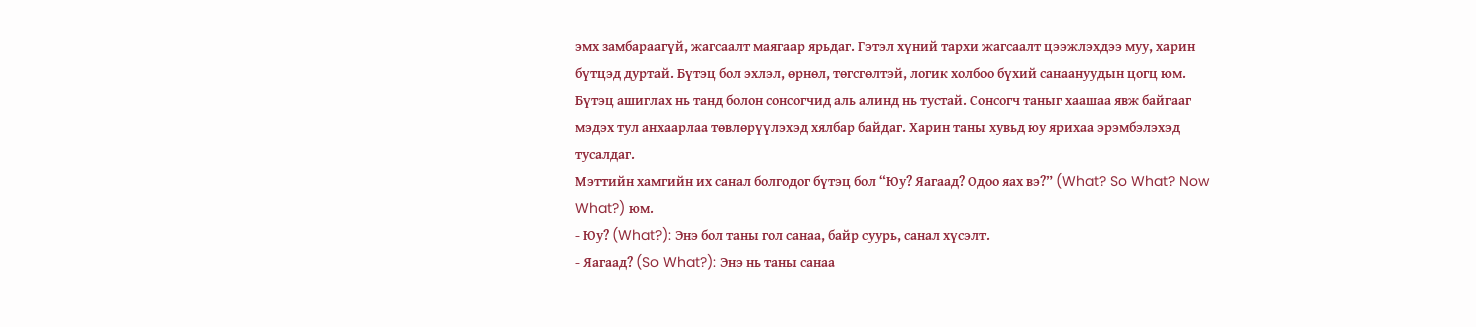эмх замбараагүй, жагсаалт маягаар ярьдаг. Гэтэл хүний тархи жагсаалт цээжлэхдээ муу, харин бүтцэд дуртай. Бүтэц бол эхлэл, өрнөл, төгсгөлтэй, логик холбоо бүхий санаануудын цогц юм. Бүтэц ашиглах нь танд болон сонсогчид аль алинд нь тустай. Сонсогч таныг хаашаа явж байгааг мэдэх тул анхаарлаа төвлөрүүлэхэд хялбар байдаг. Харин таны хувьд юу ярихаа эрэмбэлэхэд тусалдаг.
Мэттийн хамгийн их санал болгодог бүтэц бол “Юу? Яагаад? Одоо яах вэ?” (What? So What? Now What?) юм.
- Юу? (What?): Энэ бол таны гол санаа, байр суурь, санал хүсэлт.
- Яагаад? (So What?): Энэ нь таны санаа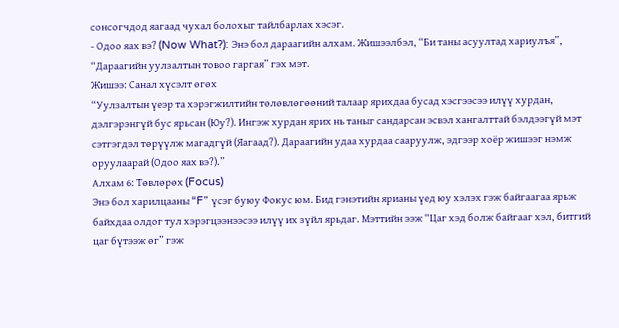сонсогчдод яагаад чухал болохыг тайлбарлах хэсэг.
- Одоо яах вэ? (Now What?): Энэ бол дараагийн алхам. Жишээлбэл, “Би таны асуултад хариулъя”, “Дараагийн уулзалтын товоо гаргая” гэх мэт.
Жишээ: Санал хүсэлт өгөх
“Уулзалтын үеэр та хэрэгжилтийн төлөвлөгөөний талаар ярихдаа бусад хэсгээсээ илүү хурдан, дэлгэрэнгүй бус ярьсан (Юу?). Ингэж хурдан ярих нь таныг сандарсан эсвэл хангалттай бэлдээгүй мэт сэтгэгдэл төрүүлж магадгүй (Яагаад?). Дараагийн удаа хурдаа сааруулж, эдгээр хоёр жишээг нэмж оруулаарай (Одоо яах вэ?).”
Алхам 6: Төвлөрөх (Focus)
Энэ бол харилцааны “F” үсэг буюу Фокус юм. Бид гэнэтийн ярианы үед юу хэлэх гэж байгаагаа ярьж байхдаа олдог тул хэрэгцээнээсээ илүү их зүйл ярьдаг. Мэттийн ээж “Цаг хэд болж байгааг хэл, битгий цаг бүтээж өг” гэж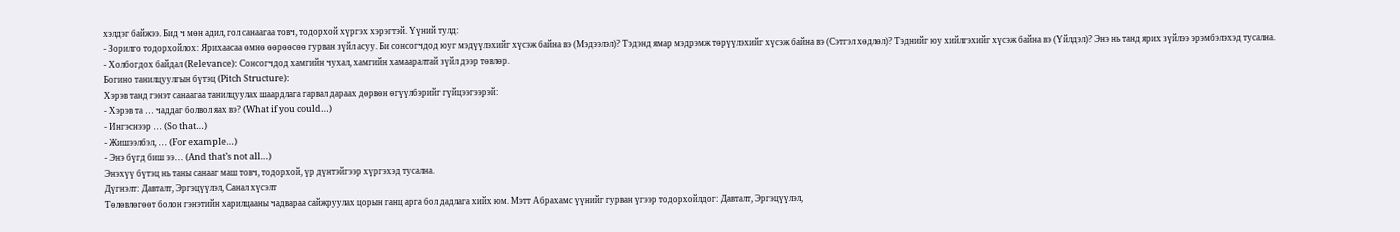хэлдэг байжээ. Бид ч мөн адил, гол санаагаа товч, тодорхой хүргэх хэрэгтэй. Үүний тулд:
- Зорилго тодорхойлох: Ярихаасаа өмнө өөрөөсөө гурван зүйл асуу. Би сонсогчдод юуг мэдүүлэхийг хүсэж байна вэ (Мэдээлэл)? Тэдэнд ямар мэдрэмж төрүүлэхийг хүсэж байна вэ (Сэтгэл хөдлөл)? Тэднийг юу хийлгэхийг хүсэж байна вэ (Үйлдэл)? Энэ нь танд ярих зүйлээ эрэмбэлэхэд тусална.
- Холбогдох байдал (Relevance): Сонсогчдод хамгийн чухал, хамгийн хамааралтай зүйл дээр төвлөр.
Богино танилцуулгын бүтэц (Pitch Structure):
Хэрэв танд гэнэт санаагаа танилцуулах шаардлага гарвал дараах дөрвөн өгүүлбэрийг гүйцээгээрэй:
- Хэрэв та … чаддаг болвол яах вэ? (What if you could…)
- Ингэснээр … (So that…)
- Жишээлбэл, … (For example…)
- Энэ бүгд биш ээ… (And that’s not all…)
Энэхүү бүтэц нь таны санааг маш товч, тодорхой, үр дүнтэйгээр хүргэхэд тусална.
Дүгнэлт: Давталт, Эргэцүүлэл, Санал хүсэлт
Төлөвлөгөөт болон гэнэтийн харилцааны чадвараа сайжруулах цорын ганц арга бол дадлага хийх юм. Мэтт Абрахамс үүнийг гурван үгээр тодорхойлдог: Давталт, Эргэцүүлэл,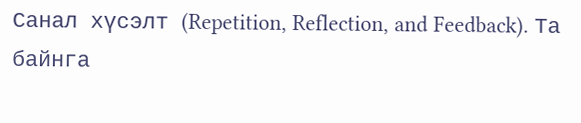Санал хүсэлт (Repetition, Reflection, and Feedback). Та байнга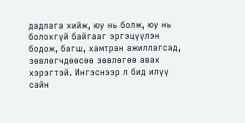дадлага хийж, юу нь болж, юу нь болохгүй байгааг эргэцүүлэн бодож, багш, хамтран ажиллагсад, зөвлөгчдөөсөө зөвлөгөө авах хэрэгтэй. Ингэснээр л бид илүү сайн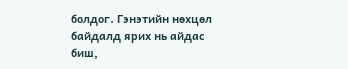болдог. Гэнэтийн нөхцөл байдалд ярих нь айдас биш,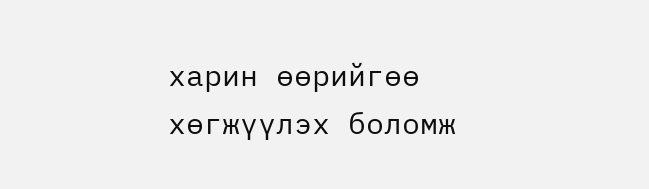харин өөрийгөө хөгжүүлэх боломж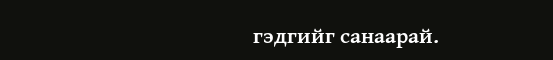гэдгийг санаарай.